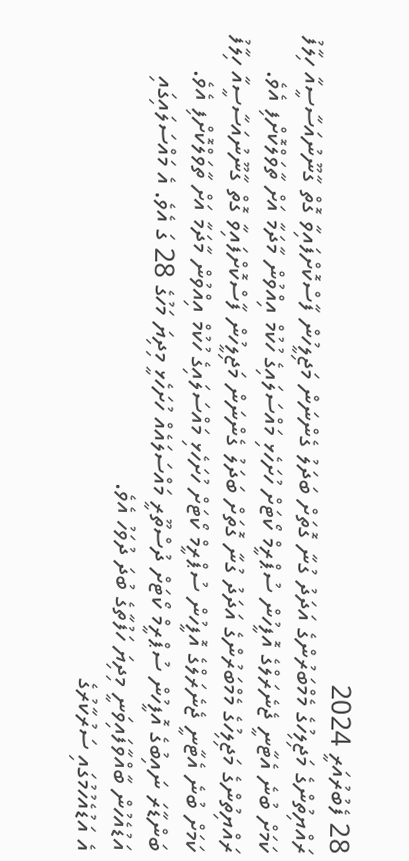28 ފެބުރުއަރީ 2024
ރައްޔިތުންގެ މަޖިލިހުގެ މެމްބަރުންގެ އަދަދު ގުނާ ގޮތަށް ބަދަލު ގެންނަން މަޖިލީހުން ފާސްކޮށްފައިވާ ގޮތް ގާނޫނުއަސާސީއާ ހިލާފު ކަމަށް ބުނެ އެޓާނީ ޖެނެރަލްގެ އޮފީހުން ސުޕްރީމް ކޯޓަށް ހުށަހެޅި މައްސަލައިގެ ހުކުމް އިއްވުން މާދަމާ އަށް ތާވަލްކޮށްފި އެވެ.
ރައްޔިތުންގެ މަޖިލިހުގެ މެމްބަރުންގެ އަދަދު ގުނާ ގޮތަށް ބަދަލު ގެންނަން މަޖިލީހުން ފާސްކޮށްފައިވާ ގޮތް ގާނޫނުއަސާސީއާ ހިލާފު ކަމަށް ބުނެ އެޓާނީ ޖެނެރަލްގެ އޮފީހުން ސުޕްރީމް ކޯޓަށް ހުށަހެޅި މައްސަލައިގެ ހުކުމް އިއްވުން މާދަމާ އަށް ތާވަލްކޮށްފި އެވެ.
ބަންޑާރަ ނައިބުގެ އޮފީހުން ސުޕްރީމް ކޯޓަށް ދުސްތޫރީ މައްސަލައެއް ހުށަހެޅީ މިދިޔަ މަހުގެ 28 ގަ އެވެ. އެ މައްސަލައިގައި އަޑުއެހުން ބާއްވާފައިވަނީ މިދިޔަ ހަފުތާގެ ބުދަ ދުވަހު އެވެ.
އެ އަޑުއެހުމުގައި ސަރުކާރުގެ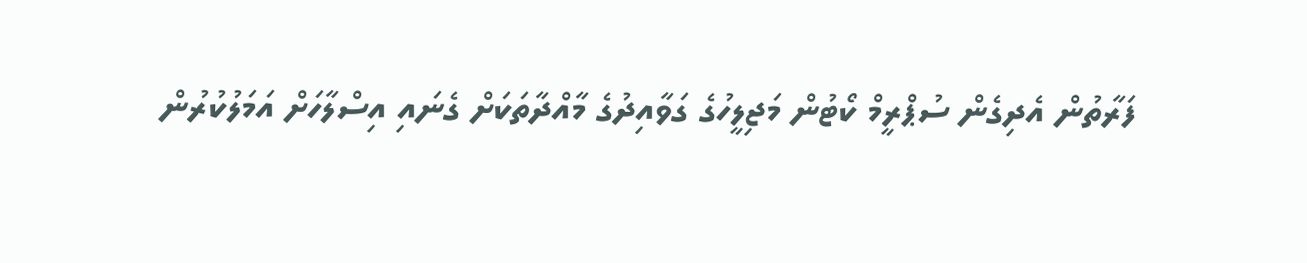ފަރާތުން އެދިގެން ސުޕްރީމް ކޯޓުން މަޖިލީހުގެ ގަވާއިދުގެ މާއްދާތަކަށް ގެނައި އިސްލާހަށް އަމަލުކުރުން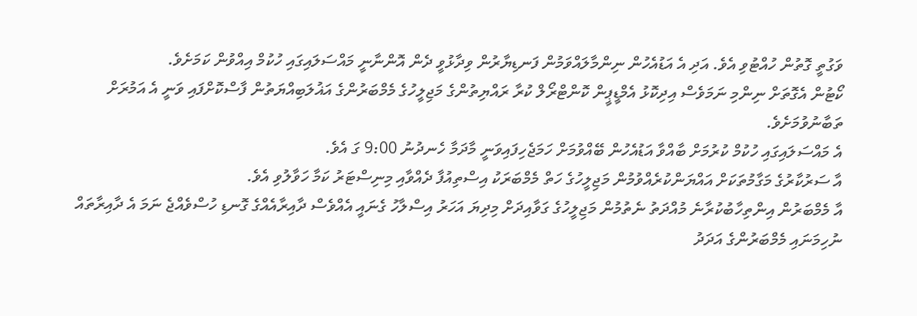ވަގުތީ ގޮތުން ހުއްޓުވި އެވެ. އަދި އެ އަޑުއެހުން ނިންމާލައްވަމުން ފަނޑިޔާރުން ވިދާޅުވީ ދެން އޮންނާނީ މައްސަލައިގައި ހުކުމް އިއްވުން ކަމަށެވެ.
ކޯޓުން އެގޮތަށް ނިންމި ނަމަވެސް އިދިކޮޅު އެމްޑީޕީން ކޮންޓްރޯލް ކުރާ ރައްޔިތުންގެ މަޖިލީހުގެ މެމްބަރުންގެ އަޣުލަބިއްޔަތުން ފާސްކޮށްފައި ވަނީ އެ އަމުރަށް ތަބާނުވުމަށެވެ.
އެ މައްސަލައިގައި ހުކުމް ކުރުމަށް ބާއްވާ އަޑުއެހުން ބޭއްވުމަށް ހަމަޖެހިފައިވަނީ މާދަމާ ހެނދުނު 9:00 ގަ އެވެ.
އާ ސަރުކާރުގެ މަގާމުތަކަށް އައްޔަންކުރެއްވުމުން މަޖިލީހުގެ ހަތް މެމްބަރަކު އިސްތިއުފާ ދެއްވާއި މިނިސްޓަރު ކަމާ ހަވާލުވި އެވެ.
އާ މެމްބަރުން އިންތިހާބުކުރާނެ މުއްދަތު ނެތުމުން މަޖިލީހުގެ ގަވާއިދަށް މިދިޔަ އަހަރު އިސްލާހު ގެނައީ އެއްވެސް ދާއިރާއެއްގެ ގޮނޑި ހުސްވެއްޖެ ނަމަ އެ ދާއިރާތައް ނުހިމަނައި މެމްބަރުންގެ އަދަދު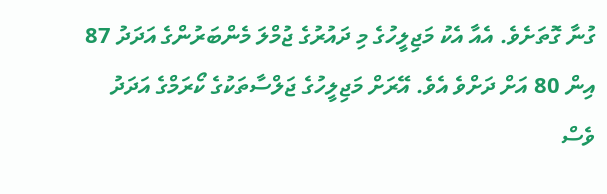ގުނާ ގޮތަށެވެ. އެއާ އެކު މަޖިލީހުގެ މި ދައުރުގެ ޖުމްލަ މެންބަރުންގެ އަދަދު 87 އިން 80 އަށް ދަށްވެ އެވެ. އޭރަށް މަޖިލީހުގެ ޖަލްސާތަކުގެ ކޯރަމްގެ އަދަދު ވެސް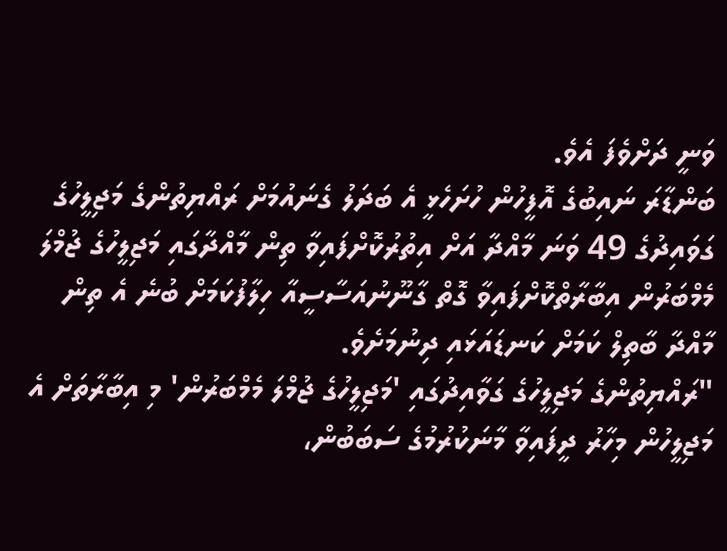ވަނީ ދަށްވެފަ އެވެ.
ބަންޑާރަ ނައިބުގެ އޮފީހުން ހުށަހެޅީ އެ ބަދަލު ގެނައުމަށް ރައްޔިތުންގެ މަޖިލީހުގެ ގަވައިދުގެ 49 ވަނަ މާއްދާ އަށް އިތުރުކޮށްފައިވާ ތިން މާއްދާގައި މަޖިލީހުގެ ޖުމްލަ މެމްބަރުން އިބާރާތްކޮށްފައިވާ ގޮތް ގާނޫނުއަސާސީއާ ހިލާފުކަމަށް ބުނެ އެ ތިން މާއްދާ ބާތިލް ކަމަށް ކަނޑައަޅައި ދިނުމަށެވެ.
"ރައްޔިތުންގެ މަޖިލީހުގެ ގަވާއިދުގައި 'މަޖިލީހުގެ ޖުމްލަ މެމްބަރުން' މި އިބާރާތަށް އެ މަޖިލީހުން މިހާރު ދީފައިވާ މާނަކުރުމުގެ ސަބަބުން،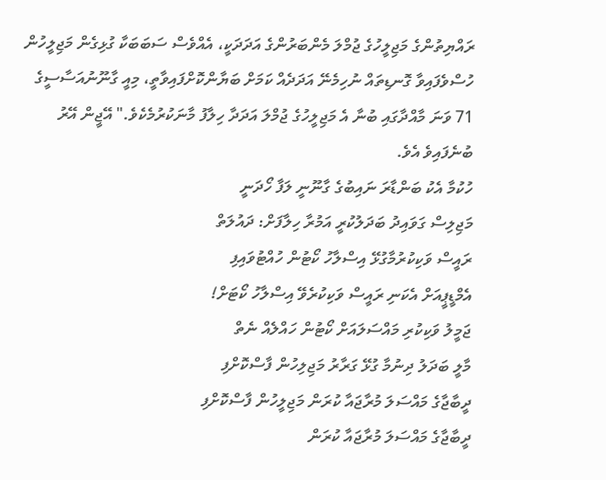ރައްޔިތުންގެ މަޖިލީހުގެ ޖުމްލަ މެންބަރުންގެ އަދަދަކީ، އެއްވެސް ސަބަބަކާ ގުޅިގެން މަޖިލީހުން ހުސްވެފައިވާ ގޮނޑިތައް ނުހިމެނޭ އަދަދެއް ކަމަށް ބަޔާންކޮށްފައިވާތީ، މިއީ ގާނޫނުއަސާސީގެ 71 ވަނަ މާއްދާގައި ބުނާ އެ މަޖިލީހުގެ ޖުމްލަ އަދަދާ ހިލާފު މާނަކުރުމެކެވެ." އޭޖީން އޭރު ބުނެފައިވެ އެވެ.
ހުކުމާ އެކު ބަންޑާރަ ނައިބުގެ ގާނޫނީ ލަފާ ހޯދަނީ
މަޖިލިސް ގަވައިދު ބަދަލުކުރީ އަމުރާ ހިލާފަށް: ދައުލަތް
ރައީސް ވަކިކުރުމާގުޅޭ އިސްލާހު ކޯޓުން ހުއްޓުވައިފި
އެމްޑީޕީއަށް އެކަނި ރައީސް ވަކިކުރެވޭ އިސްލާހު ކޯޓަށް!
ޖަމީލު ވަކިކުރި މައްސަލައަށް ކޯޓުން ހައްލެއް ނެތް
މާލީ ބަދަލު ދިނުމާ ގުޅޭ ގަރާރު މަޖިލިހުން ފާސްކޮށްފި
ދީބާޖާގެ މައްސަލަ މުރާޖައާ ކުރަން މަޖިލީހުން ފާސްކޮށްފި
ދީބާޖާގެ މައްސަލަ މުރާޖައާ ކުރަން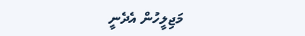މަޖިލީހުން އެދެނީ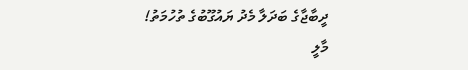ދީބާޖާގެ ބަދަލާ މެދު ޔައުގޫބުގެ ތުހުމަތު!
މާލީ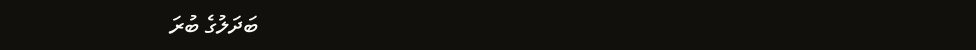ބަދަލުގެ ބުރަ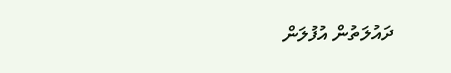ދައުލަތުން އުފުލަން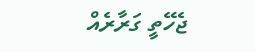ޖެހޭތީ ގަރާރެއް